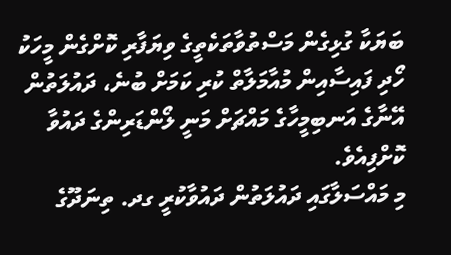ބަޔަކާ ގުޅިގެން މަސްތުވާތަކެތީގެ ވިޔަފާރި ކޮށްގެން މީހަކު ހޯދި ފައިސާއިން މުއާމަލާތް ކުރި ކަމަށް ބުނެ، ދައުލަތުން އޭނާގެ އަނބިމީހާގެ މައްޗަށް މަނީ ލޯންޑަރިންގެ ދައުވާ ކޮށްފިއެވެ.
މި މައްސަލާގައި ދައުލަތުން ދައުވާކުރީ ގދ. ތިނަދޫގެ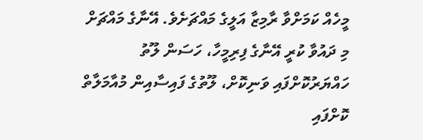މީހެއް ކަމަށްވާ ރާމިޒާ އަލީގެ މައްޗަށެވެ. އޭނާގެ މައްޗަށް މި ދައުވާ ކުރީ އޭނާގެ ފިރިމީހާ، ހަސަން ލޫތު ހައްޔަރުކޮށްފައި ވަނިކޮށް، ލޫތުގެ ފައިސާއިން މުއާމަލާތް ކޮށްފައި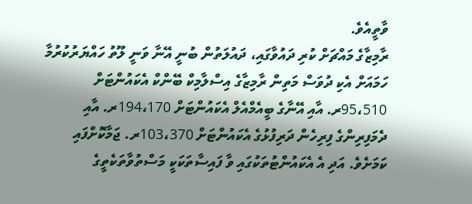ވާތީއެވެ.
ރާމިޒާގެ މައްޗަށް ކުރި ދައުވާގައި، ދައުލަތުން ބުނީ އޭނާ ވަނީ ލޫތު ހައްޔަރުކުރުމާ ހަމައަށް އެކި ދުވަސް މަތިން ރާމިޒާގެ އިސްލާމިކް ބޭންކް އެކައުންޓަށް 95،510ރ. އާއި އޭނާގެ ބީއެމްއެލް އެކައުންޓަށް 194،170ރ. އާއި ދެމަފިރިންގެ ފިރިހެން ދަރިފުޅުގެ އެކައުންޓަށް 103،370ރ. ޖަމާކޮށްފައި ކަމަށެވެ. އަދި އެ އެކައުންޓުތަކުގައި ވާ ފައިސާތަކަކީ މަސްތުވާތަކެތީގެ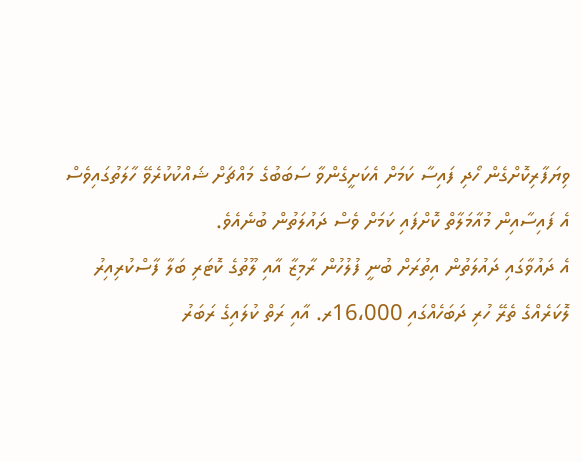ވިޔަފާރިކޮށްގެން ހޯދި ފައިސާ ކަމަށް އެކަށީގެންވާ ސަބަބުގެ މައްޗަށް ޝައްކުކުރެވޭ ހާލަތުގައިވެސް އެ ފައިސާއިން މުއާމަލާތް ކޮށްފައި ކަމަށް ވެސް ދައުލަތުން ބުނެއެވެ.
އެ ދައުވާގައި ދައުލަތުން އިތުރަށް ބުނީ ފުލުހުން ރާމިޒާ އާއި ލޫތުގެ ކޮޓަރި ބަލާ ފާސްކުރިއިރު ލޮކަރެއްގެ ތެރޭ ހުރި ދަބަހެއްގައި 16،000ރ. އާއި ރަތް ކުލައިގެ ރަބަރު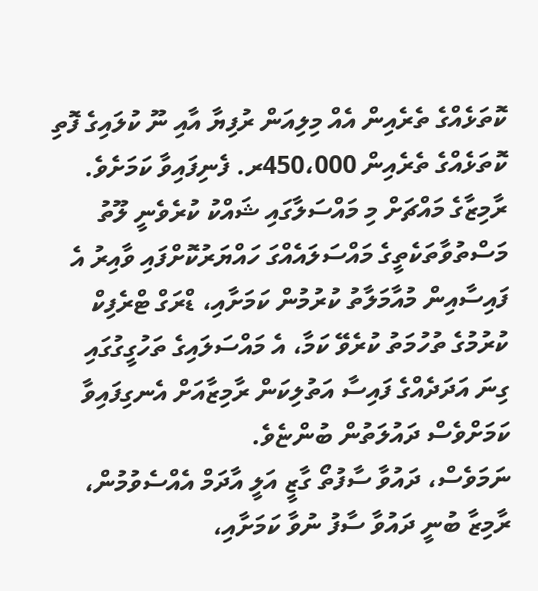ކޮތަޅެއްގެ ތެރެއިން އެއް މިލިއަން ރުފިޔާ އާއި ނޫ ކުލައިގެ ފޮތި ކޮތަޅެއްގެ ތެރެއިން 450،000ރ. ފެނިފައިވާ ކަމަށެވެ.
ރާމިޒާގެ މައްޗަށް މި މައްސަލާގައި ޝައްކު ކުރެވެނީ ލޫތު މަސްތުވާތަކެތީގެ މައްސަލައެއްގަ ހައްޔަރުކޮށްފައި ވާއިރު އެ ފައިސާއިން މުއާމަލާތު ކުރުމުން ކަމަށާއި، ޑްރަގް ޓްރެފިކް ކުރުމުގެ ތުހުމަތު ކުރެވޭ ކަމާ، އެ މައްސަލައިގެ ތަހުގީގުގައި ގިނަ އަދަދެއްގެ ފައިސާ އަތުލިކަން ރާމިޒާއަށް އެނގިފައިވާ ކަމަށްވެސް ދައުލަތުން ބުންޏެވެ.
ނަމަވެސް، ދައުވާ ސާފުތޯ ގާޒީ އަލީ އާދަމް އެއްސެވުމުން، ރާމިޒާ ބުނީ ދައުވާ ސާފު ނުވާ ކަމަށާއި،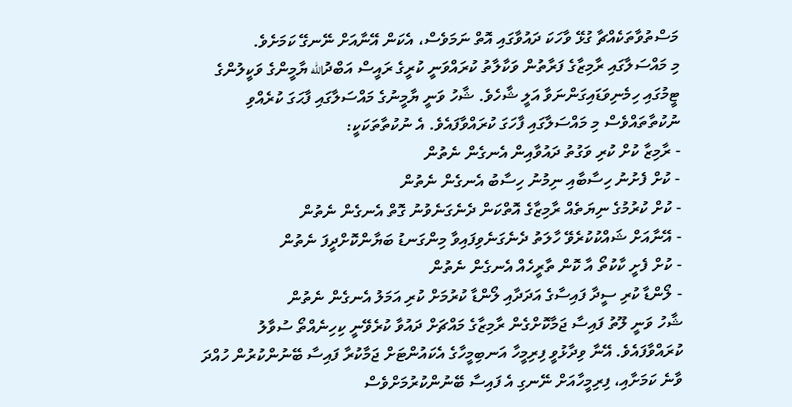މަސްތުވާތަކެއްޗާ ގުޅޭ ވާހަކަ ދައުވާގައި އޮތް ނަމަވެސް، އެކަން އޭނާއަށް ނޭނގޭ ކަމަށެވެ.
މި މައްސަލާގައި ރާމިޒާގެ ފަރާތުން ވަކާލާތު ކުރައްވަނީ ކުރީގެ ރައީސް އަބްދުالله ޔާމީންގެ ވަކީލުންގެ ޓީމުގައި ހިމެނިވަޑައިގަންނަވާ އަލީ ޝާހެވެ. ޝާހު ވަނީ ޔާމީނުގެ މައްސަލާގައި ފާޙަގަ ކުރެއްވި ނުކުތާތައްވެސް މި މައްސަލާގައި ފާހަގަ ކުރައްވާފައެވެ. އެ ނުކުތާތަކަކީ:
- ރާމިޒާ ކުށް ކުރި ވަގުތު ދައުވާއިން އެނގެން ނެތުން
- ކުށް ފެށުނު ހިސާބާއި ނިމުނު ހިސާބު އެނގެން ނެތުން
- ކުށް ކުރުމުގެ ނިޔަތެއް ރާމިޒާގެ އޮތްކަން ދެނެގަނެވުނު ގޮތް އެނގެން ނެތުން
- އޭނާއަށް ޝައްކުކުރެވޭ ހާލަތު ދެނެގަނެވިފައިވާ މިންގަނޑު ބަޔާންކޮށްދީފަ ނެތުން
- ކުށް ފެށީ ކާކުތޯ އާ ކޮން ތާރީހެއް އެނގެން ނެތުން
- ލޯންޑާ ކުރި ސީދާ ފައިސާގެ އަދަދާއި ލޯންޑާ ކުރުމަށް ކުރި އަމަލު އެނގެން ނެތުން
ޝާހު ވަނީ ލޫތު ފައިސާ ޖަމާކޮށްގެން ރާމިޒާގެ މައްޗަށް ދައުވާ ކުރެވޭނީ ކިހިނެއްތޯ ސުވާލު ކުރައްވާފައެވެ. އޭނާ ވިދާޅުވީ ފިރިމީހާ އަނބިމީހާގެ އެކައުންޓަށް ޖަމާކުރާ ފައިސާ ބޭނުންކުރުން ހުއްދަ ވާނެ ކަމަށާއި، ފިރިމީހާއަށް ނޭނގި އެ ފައިސާ ބޭނުންކުރުމަށްވެސް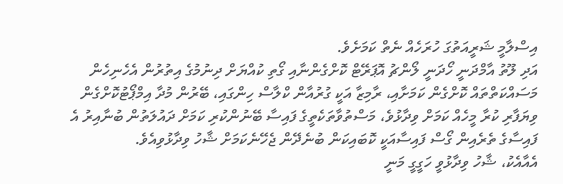އިސްލާމީ ޝަރީއަތުގަ ހުރަހެއް ނެތް ކަމަށެވެ.
އަދި ލޫތު އާމްދަނީ ހޯދަނީ ލޯންޗު އޮޕަރޭޓް ކޮށްގެންނާއި ގޯތި ކުއްޔަށް ދިނުމުގެ އިތުރުން އެހެނިހެން މަސައްކަތްތައް ކޮށްގެން ކަމަށާއި، ރާމިޒާ އަކީ ގުރުއާން ކްލާސް ހިންގައި، ބޭރުން މުދާ އިމްޕޯޓުކޮށްގެން ވިޔަފާރި ކުރާ މީހެއް ކަމަށް ވިދާޅުވެ، މަސްތުވާތަކެތީގެ ފައިސާ ބޭނުންކުރި ކަމަށް ދައުލަތުން ބުނާއިރު އެ ފައިސާގެ ތެރެއިން ގޯސް ފައިސާއަކީ ކޮބައިކަން ބުނެދޭން ޖެހޭނެކަމަށް ޝާހު ވިދާޅުވިއެވެ.
އެއާއެކު، ޝާހު ވިދާޅުވީ ހަގީގީ މަނީ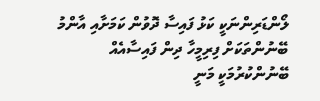ލޯންޑަރިންނަކީ ކަޅު ފައިސާ ދޮވުން ކަމަށާއި އާންމު ބޭނުންތަކަށް ފިރިމީހާ ދިން ފައިސާއެއް ބޭނުންކުރުމަކީ މަނީ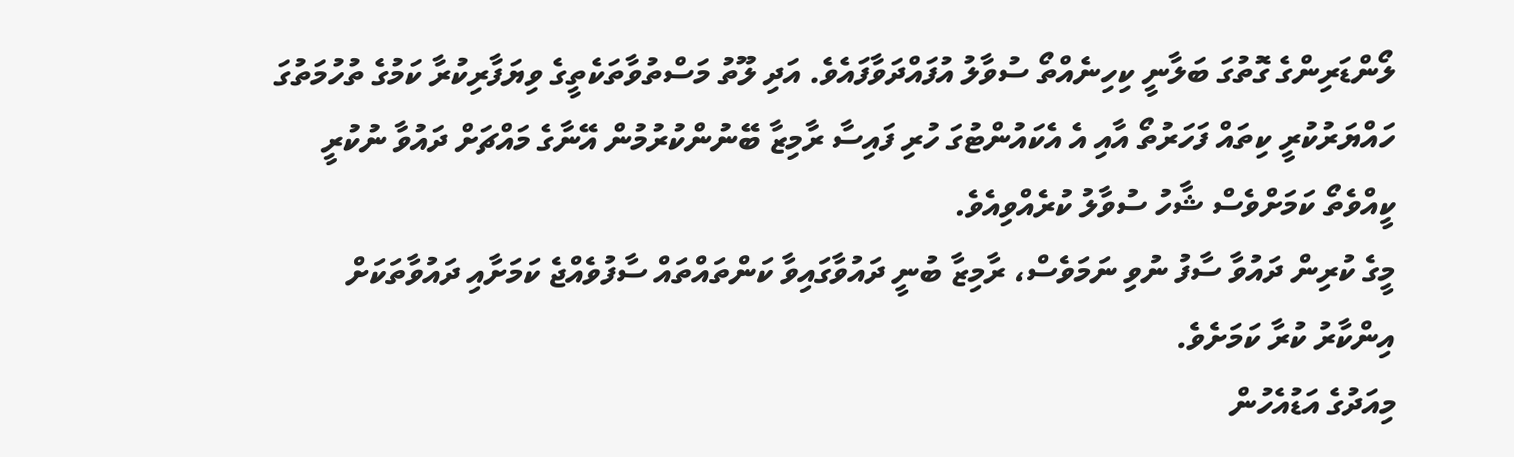ލޯންޑަރިންގެ ގޮތުގަ ބަލާނީ ކިހިނެއްތޯ ސުވާލު އުފައްދަވާފައެވެ. އަދި ލޫތު މަސްތުވާތަކެތީގެ ވިޔަފާރިކުރާ ކަމުގެ ތުހުމަތުގަ ހައްޔަރުކުރީ ކިތައް ފަހަރުތޯ އާއި އެ އެކައުންޓުގަ ހުރި ފައިސާ ރާމިޒާ ބޭނުންކުރުމުން އޭނާގެ މައްޗަށް ދައުވާ ނުކުރީ ކީއްވެތޯ ކަމަށްވެސް ޝާހު ސުވާލު ކުރެއްވިއެވެ.
މީގެ ކުރިން ދައުވާ ސާފު ނުވި ނަމަވެސް، ރާމިޒާ ބުނީ ދައުވާގައިވާ ކަންތައްތައް ސާފުވެއްޖެ ކަމަށާއި ދައުވާތަކަށް އިންކާރު ކުރާ ކަމަށެވެ.
މިއަދުގެ އަޑުއެހުން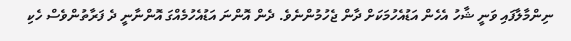ނިންމާލާފައި ވަނީ ޝާހު އެހެން އަޑުއެހުމަކަށް ދާން ޖެހުމުންނެވެ. ދެން އޮންނަ އަޑުއެހުމެއްގަ އޮންނާނީ ދެ ފަރާތުންވެސް ހެކި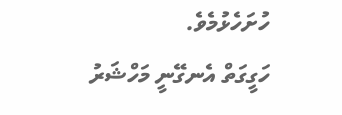ހުށަހެޅުމެވެ.
ހަގީގަތް އެނގޭނީ މަހްޝަރު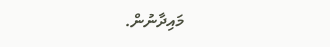މައިދާނުން.